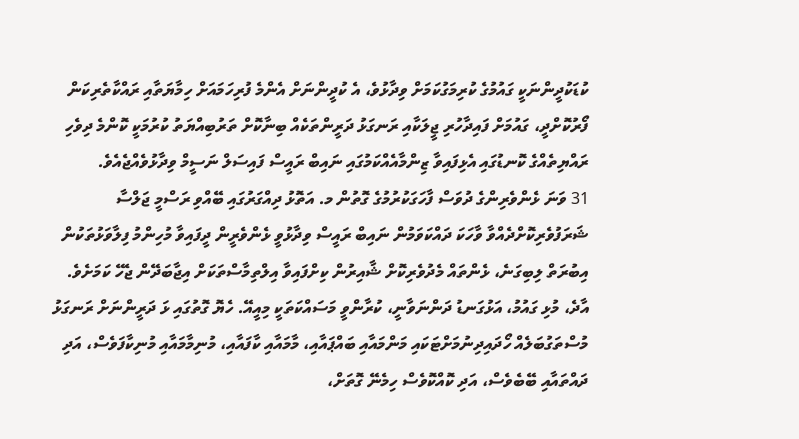ކުޑަކުދީންނަކީ ގައުމުގެ ކުރިމަގުކަމަށް ވިދާޅުވެ، އެ ކުދީންނަށް އެންމެ ފުރިހަމައަށް ހިމާޔަތާއި ރައްކާތެރިކަން ފޯރުކޮށްދީ، ގައުމަށް ފައިދާހުރި ޖީލަކާއި ރަނގަޅު ދަރީންތަކެއް ބިނާކޮށް ތަރުބިއްޔަތު ކުރުމަކީ ކޮންމެ ދިވެހި ރައްޔިތެއްގެ ކޮނޑުގައި އެޅިފައިވާ ޒިންމާއެއްކަމުގައި ނައިބް ރައީސް ފައިސަލް ނަސީމް ވިދާޅުވެއްޖެއެވެ.
31 ވަނަ ޅެންވެރިންގެ ދުވަސް ފާހަގަކުރުމުގެ ގޮތުން މ. އަތޮޅު ދިއްގަރުގައި ބޭއްވި ރަސްމީ ޖަލްސާ ޝަރަފުވެރިކޮށްދެއްވާ ވާހަކަ ދައްކަވަމުން ނައިބް ރައީސް ވިދާޅުވީ ޅެންވެރީން ދީފައިވާ މުހިންމު ފިލާވަޅުތަކުން އިބުރަތް ލިބިގަނެ، ޅެންތައް މެދުވެރިކޮށް ޝާއިރުން ކިށްފައިވާ އިލްތިމާސްތަކަށް އިޖާބަދޭން ޖެހޭ ކަމަށެވެ.
އާދެ، މުޅި ގައުމު، އަޅުގަނޑު ދަންނަވާނީ، ކުރާންވީ މަސައްކަތަކީ މިއީއޭ. ހެޔޮ ގޮތުގައި ޅަ ދަރީންނަށް ރަނގަޅު މުސްތަގުބަލެއް ހޯދައިދިނުމަށްޓަކައި މަންމައާއި ބައްޕައާއި، މާމައާއި ކާފައާއި، މުނިމާމައާއި މުނިކާފަވެސް، އަދި ދައްތައާއި ބޭބެވެސް، އަދި ކޮއްކޮވެސް ހިމެނޭ ގޮތަށް،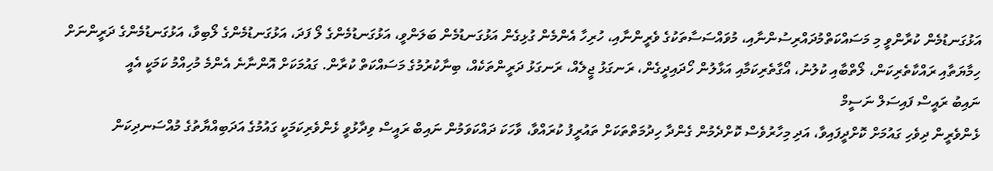އަޅުގަނޑުމެން ކުރާންވީ މި މަސައްކަތްމުދައްރިސުންނާއި، މުވައްސަސާތަކުގެ ވެރީންނާއި، ހުރިހާ އެންމެން ގުޅިގެން އަޅުގަނޑުމެން ބަލަންވީ، އަޅުގަނޑުމެންގެ ލޯ ފަދަ، އަޅުގަނޑުމެންގެ ލޯބިވާ، އަޅުގަނޑުމެންގެ ދަރީންނަށް ހިމާޔަތާއި ރައްކާތެރިކަން، ލޯތްބާއި ކުލުނު، އޯގާތެރިކަމާއި އަޅާލުން ހޯދައިދީގެން، ރަނގަޅު ޖީލެއް، ރަނގަޅު ދަރީންތަކެއް، ބިނާކުރުމުގެ މަސައްކަތް ކުރާން. ގައުމަކަށް އޮންނާނެ އެންމެ މުހިއްމު ކަމަކީ އެއީ
ނައިބު ރައީސް ފައިސަލް ނަސީމް
ޅެންވެރީން ދިވެހި ގައުމަށް ކޮށްދީފައިވާ، އަދި މިހާރުވެސް ކޮށްދެމުން ގެންދާ ހިދުމަތްތަކަށް ތައުރީފު ކުރައްވާ، ވާހަކަ ދައްކަވަމުން ނައިބް ރައީސް ވިދާޅުވީ ޅެންވެރިކަމަކީ ގައުމުގެ އަދަބިއްޔާތުގެ މުއްސަނދިކަން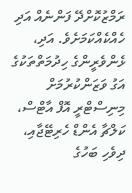ރަމްޒުކޮށްދޭ ފަންނެއް އަދި ހެއްކެއްކަމަށެވެ. އަދި، ޅެންވެރީންގެ ހިދުމަތްތަކުގެ އަގު ވަޒަންކުރުމަށް މިނިސްޓްރީ އޮފް އާޓްސް، ކަލްޗާ އެންޑް ހެރިޓޭޖާއި، ދިވެހި ބަހުގެ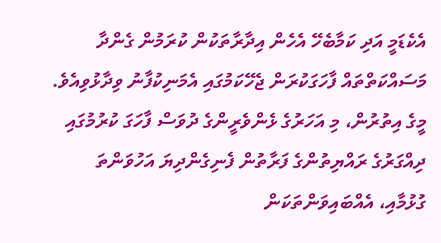އެކެޑަމީ އަދި ކަމާބެހޭ އެހެން އިދާރާތަކުން ކުރަމުން ގެންދާ މަސައްކަތްތައް ފާހަގަކުރަން ޖެހޭކަމުގައި އެމަނިކުފާނު ވިދާޅުވިއެވެ.
މީގެ އިތުރުން، މި އަހަރުގެ ޅެންވެރީންގެ ދުވަސް ފާހަގަ ކުރުމުގައި ދިއްގަރުގެ ރައްޔިތުންގެ ފަރާތުން ފެނިގެންދިޔަ އަހުވަންތަ ގުޅުމާއި، އެއްބައިވަންތަކަން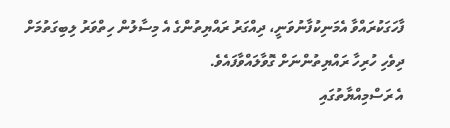ފާހަގަކުރައްވާ އެމަނިކުފާނުވަނީ، ދިއްގަރު ރައްޔިތުންގެ އެ މިސާލުން ހިތްވަރު ލިބިގަތުމަށް ދިވެހި ހުރިހާ ރައްޔިތުންނަށް ގޮވާލައްވާފައެވެ.
އެ ރަސްމިއްޔާތުގައި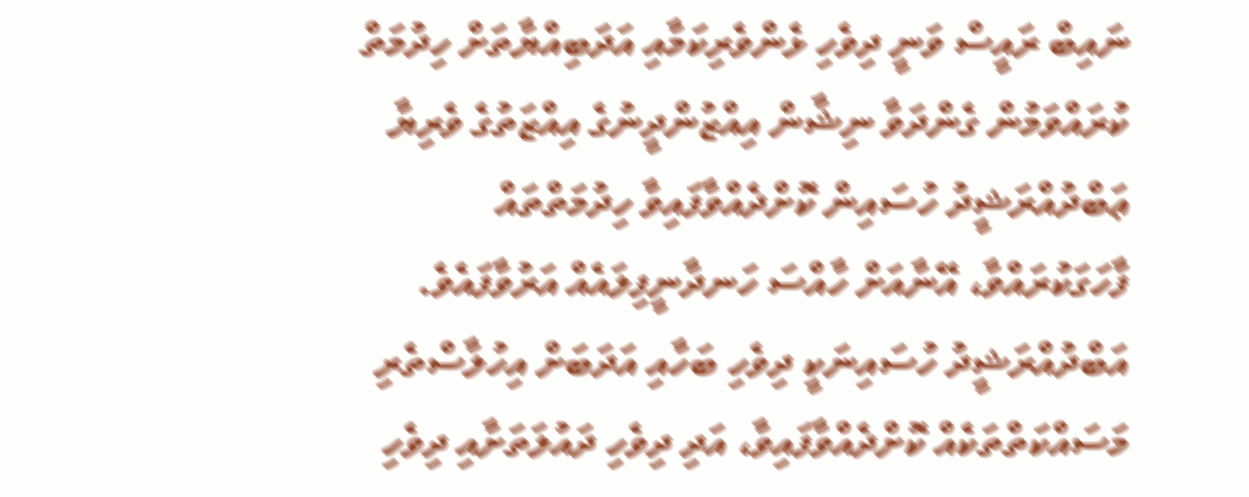ނައިބް ރައީސް ވަނީ ދިވެހި ޅެންވެރިކަމާއި އަދަބިއްޔާތަށް ހިދުމަތް ކުރައްވަމުން ގެންދަވާ ނިޝާން އިއްޒުންދީނުގެ އިއްޒަތުގެ ވެރިޔާ ޢަބްދުއްރަޝީދު ހުސައިން ކޮށްދެއްވާފައިވާ ހިދުމަތްތައް ފާހަގަކުރައްވާ، އޭނާއަށް ހާއްސަ ހަނދާނީފިލައެއް އަރުވާފައެވެ.
އަބްދުއްރަޝީދު ހުސައިނަކީ ދިވެހި ބަހާއި އަދަބަށް އިހުލާސްތެރި މަސައްކަތްތަކެއް ކޮށްދެއްވާފައިވާ، އަދި ދިވެހި ދައުލަތަށާއި ދިވެހި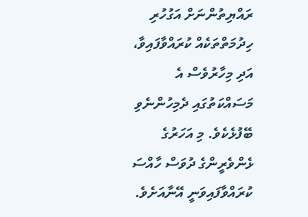ރައްޔިތުންނަށް އަގުހުރި ހިދުމަތްތަކެއް ކުރައްވާފައިވާ، އަދި މިހާރުވެސް އެ މަސައްކަތުގައި ދެމިހުންނެވި ބޭފުޅެކެވެ. މި އަހަރުގެ ޅެންވެރީންގެ ދުވަސް ހާއްސަ ކުރައްވާފައިވަނީ އޭނާއަށެވެ.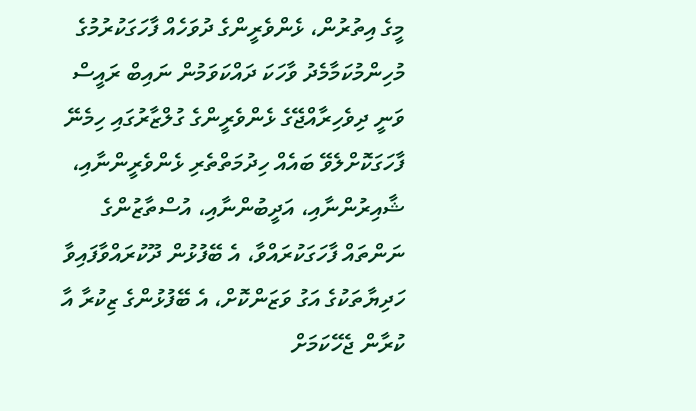މީގެ އިތުރުން، ޅެންވެރީންގެ ދުވަހެއް ފާހަގަކުރުމުގެ މުހިންމުކަމާމެދު ވާހަކަ ދައްކަވަމުން ނައިބް ރައީސް ވަނީ ދިވެހިރާއްޖޭގެ ޅެންވެރީންގެ ގުލްޒާރުގައި ހިމެނޭ ފާހަގަކޮށްލެވޭ ބައެއް ހިދުމަތްތެރި ޅެންވެރީންނާއި، ޝާއިރުންނާއި، އަދީބުންނާއި، އުސްތާޒުންގެ ނަންތައް ފާހަގަކުރައްވާ، އެ ބޭފުޅުން ދޫކުރައްވާފައިވާ ހަދިޔާތަކުގެ އަގު ވަޒަންކޮށް، އެ ބޭފުޅުންގެ ޒިކުރާ އާ ކުރާން ޖެހޭކަމަށް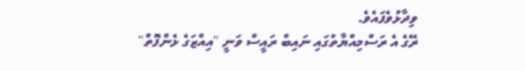ވިދާޅުވެފައެވެ.
ރޭގެ އެ ރަސްމިއްޔާތުގައި ނައިބް ރައީސް ވަނީ "އިއްޒަގެ ޅެންފޮތް"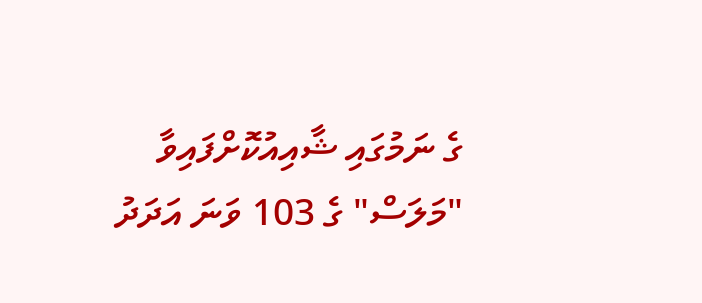ގެ ނަމުގައި ޝާއިއުކޮށްފައިވާ "މަލަސް" ގެ 103 ވަނަ އަދަދު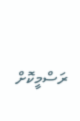ރަސްމީކޮށް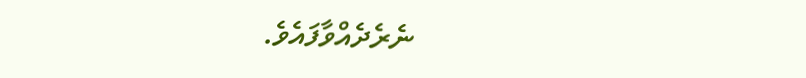ނެރެދެއްވާފައެވެ.